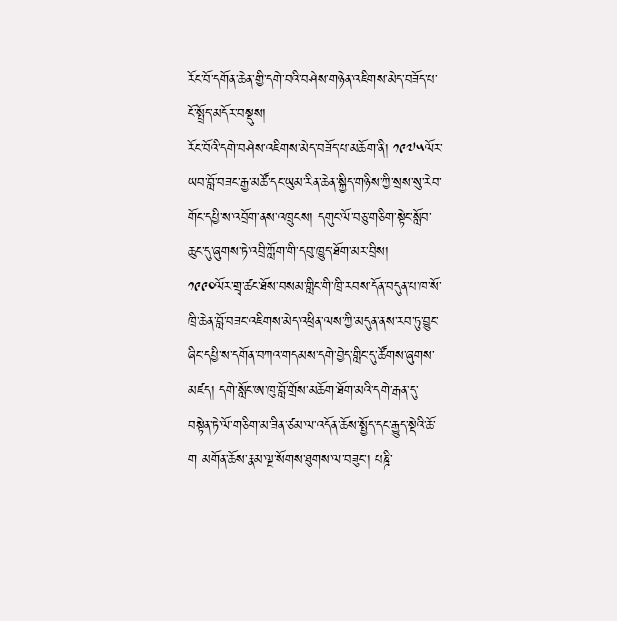རོང་བོ་དགོན་ཆེན་གྱི་དགེ་བའི་བཤེས་གཉེན་འཇིགས་མེད་བཟོད་པ་ངོ་སྤྲོད་མདོར་བསྡུས།
རོང་བོའི་དགེ་བཤེས་འཇིགས་མེད་བཟོད་པ་མཆོག་ནི། ༡༩༧༥ལོར་ཡབ་བློ་བཟང་རྒྱ་མཚོ་དང་ཡུམ་རིན་ཆེན་སྐྱིད་གཉིས་ཀྱི་སྲས་སུ་རེབ་གོང་དཔྱི་ས་འབྲོག་ནས་འཁྲུངས། དགུང་ལོ་བཅུ་གཅིག་སྟེང་སློབ་ཆུང་དུ་ཞུགས་ཏེ་འབྲི་ཀློག་གི་དབུ་ཁྱུད་ཐོག་མར་བྲིས།
༡༩༩༠ལོར་གྲྭ་ཚང་ཐོས་བསམ་གླིང་གི་ཁྲི་རབས་དོན་བདུན་པ་ཁ་སོ་ཁྲི་ཆེན་བློ་བཟང་འཇིགས་མེད་འཕྲིན་ལས་ཀྱི་མདུན་ནས་རབ་ཏུ་བྱུང་ཞིང་དཔྱི་ས་དགོན་བཀའ་གདམས་དགེ་བྱེད་གླིང་དུ་ཚོགས་ཞུགས་མཛད། དགེ་སློང་ཨ་ཁུ་བློ་གྲོས་མཆོག་ཐོག་མའི་དགེ་རྒན་དུ་བསྟེན་ཏེ་ལོ་གཅིག་མ་ཟིན་ཙམ་ལ་འདོན་ཆོས་སྤྱོད་དང་རྒྱུད་སྡེའི་ཆོ་ག མགོན་ཆོས་རྣམ་ལྔ་སོགས་ཐུགས་ལ་བཟུང་། པཎྜི་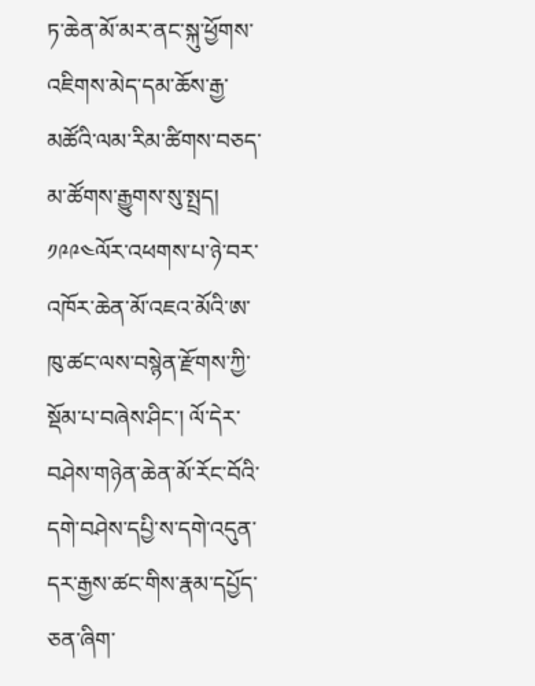ཏ་ཆེན་མོ་མར་ནང་སྐུ་ཕྱོགས་འཇིགས་མེད་དམ་ཆོས་རྒྱ་མཚོའི་ལམ་རིམ་ཚིགས་བཅད་མ་ཚོགས་རྒྱུགས་སུ་སྤྲད།
༡༩༩༤ལོར་འཕགས་པ་ཉེ་བར་འཁོར་ཆེན་མོ་འཇའ་མོའི་ཨ་ཁུ་ཚང་ལས་བསྙེན་རྫོགས་ཀྱི་སྡོམ་པ་བཞེས་ཤིང་། ལོ་དེར་བཤེས་གཉེན་ཆེན་མོ་རོང་བོའི་དགེ་བཤེས་དཔྱི་ས་དགེ་འདུན་དར་རྒྱས་ཚང་གིས་རྣམ་དཔྱོད་ཅན་ཞིག་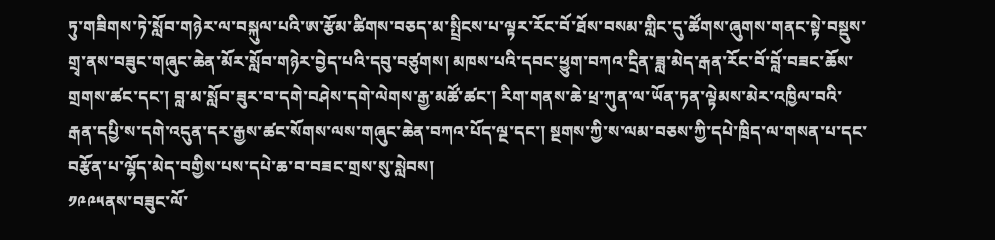ཏུ་གཟིགས་ཏེ་སློབ་གཉེར་ལ་བསྐུལ་པའི་ཨ་རྩོམ་ཚིགས་བཅད་མ་སྤྲིངས་པ་ལྟར་རོང་བོ་ཐོས་བསམ་གླིང་དུ་ཚོགས་ཞུགས་གནང་སྟེ་བསྡུས་གྲྭ་ནས་བཟུང་གཞུང་ཆེན་མོར་སློབ་གཉེར་བྱེད་པའི་དབུ་བཙུགས། མཁས་པའི་དབང་ཕྱུག་བཀའ་དྲིན་ཟླ་མེད་རྒན་རོང་བོ་བློ་བཟང་ཆོས་གྲགས་ཚང་དང་། བླ་མ་སློབ་ཟུར་བ་དགེ་བཤེས་དགེ་ལེགས་རྒྱ་མཚོ་ཚང་། རིག་གནས་ཆེ་ཕྲ་ཀུན་ལ་ཡོན་ཏན་ལྟེམས་མེར་འཁྱིལ་བའི་རྒན་དཔྱི་ས་དགེ་འདུན་དར་རྒྱས་ཚང་སོགས་ལས་གཞུང་ཆེན་བཀའ་པོད་ལྔ་དང་། སྔགས་ཀྱི་ས་ལམ་བཅས་ཀྱི་དཔེ་ཁྲིད་ལ་གསན་པ་དང་བརྩོན་པ་ལྷོད་མེད་བགྱིས་པས་དཔེ་ཆ་བ་བཟང་གྲས་སུ་སླེབས།
༡༩༩༥ནས་བཟུང་ལོ་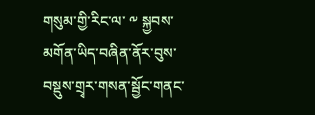གསུམ་གྱི་རིང་ལ་ ༸ སྐྱབས་མགོན་ཡིད་བཞིན་ནོར་བུས་བསྡུས་གྲྭར་གསན་སྦྱོང་གནང་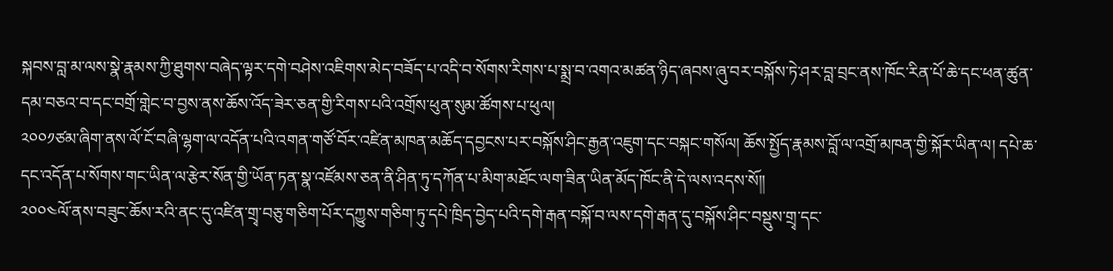སྐབས་བླ་མ་ལས་སྣེ་རྣམས་ཀྱི་ཐུགས་བཞེད་ལྟར་དགེ་བཤེས་འཇིགས་མེད་བཟོད་པ་འདི་བ་སོགས་རིགས་པ་སྨྲ་བ་འགའ་མཚན་ཉིད་ཞབས་ཞུ་བར་བསྐོས་ཏེ་ཤར་བླ་བྲང་ནས་ཁོང་རིན་པོ་ཆེ་དང་ཕན་ཚུན་དམ་བཅའ་བ་དང་བགྲོ་གླེང་བ་བྱས་ནས་ཆོས་འོད་ཟེར་ཅན་གྱི་རིགས་པའི་འགྲོས་ཕུན་སུམ་ཚོགས་པ་ཕུལ།
༢༠༠༡ཙམ་ཞིག་ནས་ལོ་ངོ་བཞི་ལྷག་ལ་འདོན་པའི་འགན་གཙོ་བོར་འཛིན་མཁན་མཆོད་དབྱངས་པར་བསྐོས་ཤིང་རྒྱན་འཇུག་དང་བསྐང་གསོལ། ཆོས་སྤྱོད་རྣམས་བློ་ལ་འགྲོ་མཁན་གྱི་སྐོར་ཡིན་ལ། དཔེ་ཆ་དང་འདོན་པ་སོགས་གང་ཡིན་ལ་རྩེར་སོན་གྱི་ཡོན་ཏན་སྣ་འཛོམས་ཅན་ནི་ཤིན་ཏུ་དཀོན་པ་མིག་མཐོང་ལག་ཟིན་ཡིན་མོད་ཁོང་ནི་དེ་ལས་འདས་སོ།།
༢༠༠༤ལོ་ནས་བཟུང་ཆོས་རའི་ནང་དུ་འཛིན་གྲྭ་བཅུ་གཅིག་པོར་དཀྱུས་གཅིག་ཏུ་དཔེ་ཁྲིད་བྱེད་པའི་དགེ་རྒན་བསྐོ་བ་ལས་དགེ་རྒན་དུ་བསྐོས་ཤིང་བསྡུས་གྲྭ་དང་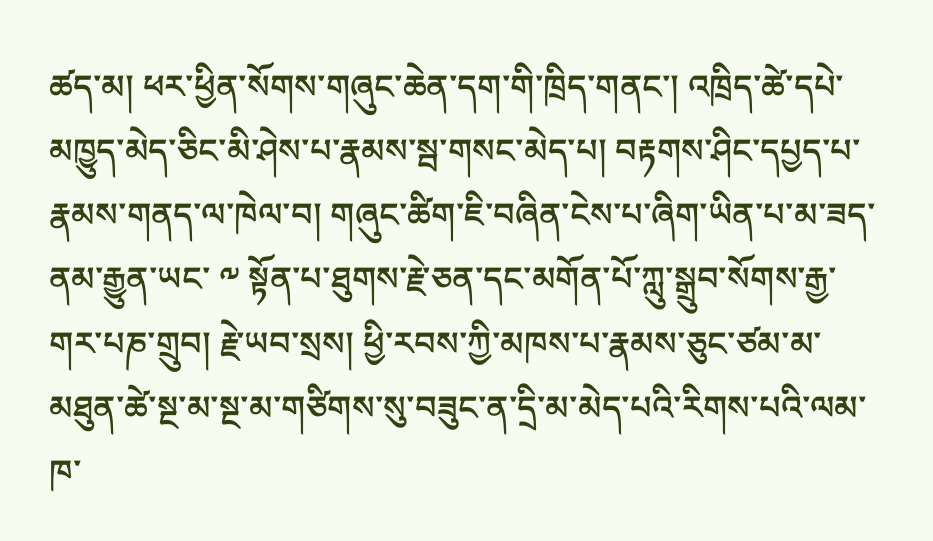ཚད་མ། ཕར་ཕྱིན་སོགས་གཞུང་ཆེན་དག་གི་ཁྲིད་གནང་། འཁྲིད་ཚེ་དཔེ་མཁྱུད་མེད་ཅིང་མི་ཤེས་པ་རྣམས་སྦ་གསང་མེད་པ། བརྟགས་ཤིང་དཔྱད་པ་རྣམས་གནད་ལ་ཁེལ་བ། གཞུང་ཚིག་ཇི་བཞིན་ངེས་པ་ཞིག་ཡིན་པ་མ་ཟད་ནམ་རྒྱུན་ཡང་ ༸ སྟོན་པ་ཐུགས་རྗེ་ཅན་དང་མགོན་པོ་ཀླུ་སྒྲུབ་སོགས་རྒྱ་གར་པཎ་གྲུབ། རྗེ་ཡབ་སྲས། ཕྱི་རབས་ཀྱི་མཁས་པ་རྣམས་ཅུང་ཙམ་མ་མཐུན་ཚེ་སྔ་མ་སྔ་མ་གཙིགས་སུ་བཟུང་ན་དྲི་མ་མེད་པའི་རིགས་པའི་ལམ་ཁ་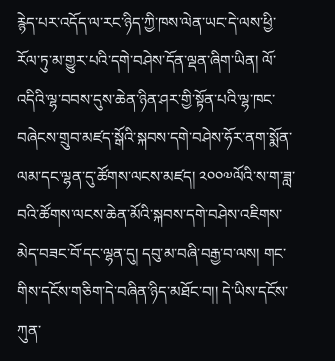རྙེད་པར་འདོད་ལ་རང་ཉིད་ཀྱི་ཁས་ལེན་ཡང་དེ་ལས་ཕྱི་རོལ་ཏུ་མ་གྱུར་པའི་དགེ་བཤེས་དོན་ལྡན་ཞིག་ཡིན། ལོ་འདིའི་ལྷ་བབས་དུས་ཆེན་ཉིན་ཤར་གྱི་སྟོན་པའི་ལྷ་ཁང་བཞེངས་གྲུབ་མཛད་སྒོའི་སྐབས་དགེ་བཤེས་ཧོར་ནག་སྨོན་ལམ་དང་ལྷན་དུ་ཚོགས་ལངས་མཛད། ༢༠༠༧ལོའི་ས་ག་ཟླ་བའི་ཚོགས་ལངས་ཆེན་མོའི་སྐབས་དགེ་བཤེས་འཇིགས་མེད་བཟང་བོ་དང་ལྷན་དུ། དབུ་མ་བཞི་བརྒྱ་བ་ལས། གང་གིས་དངོས་གཅིག་དེ་བཞིན་ཉིད་མཐོང་བ།། དེ་ཡིས་དངོས་ཀུན་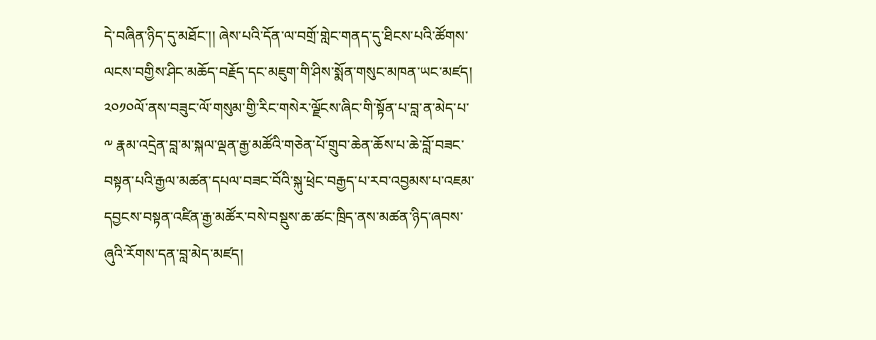དེ་བཞིན་ཉིད་དུ་མཐོང་།། ཞེས་པའི་དོན་ལ་བགྲོ་གླེང་གནད་དུ་ཐིངས་པའི་ཚོགས་ལངས་བགྱིས་ཤིང་མཆོད་བརྗོད་དང་མཇུག་གི་ཤིས་སྨོན་གསུང་མཁན་ཡང་མཛད།
༢༠༡༠ལོ་ནས་བཟུང་ལོ་གསུམ་གྱི་རིང་གསེར་ལྗོངས་ཞིང་གི་སྟོན་པ་བླ་ན་མེད་པ་ ༸ རྣམ་འདྲེན་བླ་མ་སྐལ་ལྡན་རྒྱ་མཚོའི་གཅེན་པོ་གྲུབ་ཆེན་ཆོས་པ་ཆེ་བློ་བཟང་བསྟན་པའི་རྒྱལ་མཚན་དཔལ་བཟང་བོའི་སྐུ་ཕྲེང་བརྒྱད་པ་རབ་འབྱམས་པ་འཇམ་དབྱངས་བསྟན་འཛིན་རྒྱ་མཚོར་བསེ་བསྡུས་ཆ་ཚང་ཁྲིད་ནས་མཚན་ཉིད་ཞབས་ཞུའི་རོགས་དན་བླ་མེད་མཛད།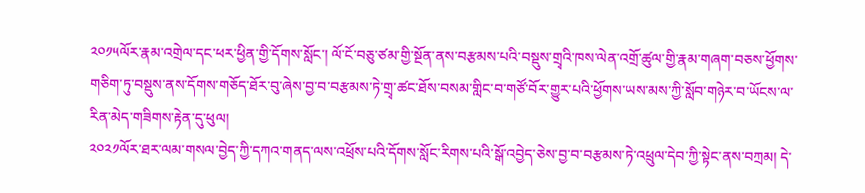༢༠༡༥ལོར་རྣམ་འགྲེལ་དང་ཕར་ཕྱིན་གྱི་དོགས་སློང་། ལོ་ངོ་བཅུ་ཙམ་གྱི་སྔོན་ནས་བརྩམས་པའི་བསྡུས་གྲྭའི་ཁས་ལེན་འགྲོ་ཚུལ་གྱི་རྣམ་གཞག་བཅས་ཕྱོགས་གཅིག་ཏུ་བསྡུས་ནས་དོགས་གཅོད་ཐོར་བུ་ཞེས་བྱ་བ་བརྩམས་ཏེ་གྲྭ་ཚང་ཐོས་བསམ་གླིང་བ་གཙོ་བོར་གྱུར་པའི་ཕྱོགས་ཡས་མས་ཀྱི་སློབ་གཉེར་བ་ཡོངས་ལ་རིན་མེད་གཟིགས་རྟེན་དུ་ཕུལ།
༢༠༢༡ལོར་ཐར་ལམ་གསལ་བྱེད་ཀྱི་དཀའ་གནད་ལས་འཕྲོས་པའི་དོགས་སློང་རིགས་པའི་སྒོ་འབྱེད་ཅེས་བྱ་བ་བརྩམས་ཏེ་འཕྲུལ་དེབ་ཀྱི་སྟེང་ནས་བཀྲམ། དེ་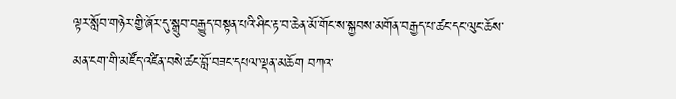ལྟར་སློབ་གཉེར་གྱི་ཞོར་དུ་སྒྲུབ་བརྒྱུད་བསྟན་པའི་ཤིང་རྟ་བ་ཆེན་མོ་གོང་ས་སྐྱབས་མགོན་བརྒྱད་པ་ཚང་དང་ལུང་ཆོས་མན་ངག་གི་མཛོད་འཛིན་བསེ་ཚང་བློ་བཟང་དཔལ་ལྡན་མཆོག བཀའ་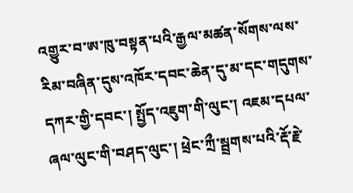འགྱུར་བ་ཨ་ཁུ་བསྟན་པའི་རྒྱལ་མཚན་སོགས་ལས་རིམ་བཞིན་དུས་འཁོར་དབང་ཆེན་དུ་མ་དང་གདུགས་དཀར་གྱི་དབང་། སྤྱོད་འཇུག་གི་ལུང་། འཇམ་དཔལ་ཞལ་ལུང་གི་བཤད་ལུང་། ཕྲེང་ཀྲྀ་སྦྲགས་པའི་རྡོ་རྗེ་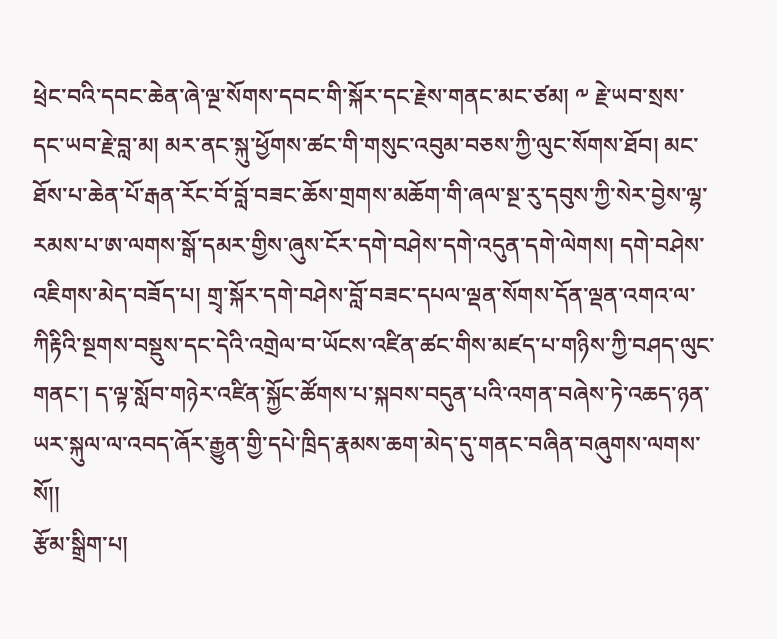ཕྲེང་བའི་དབང་ཆེན་ཞེ་ལྔ་སོགས་དབང་གི་སྐོར་དང་རྗེས་གནང་མང་ཙམ། ༸ རྗེ་ཡབ་སྲས་དང་ཡབ་རྗེ་བླ་མ། མར་ནང་སྐུ་ཕྱོགས་ཚང་གི་གསུང་འབུམ་བཅས་ཀྱི་ལུང་སོགས་ཐོབ། མང་ཐོས་པ་ཆེན་པོ་རྒན་རོང་བོ་བློ་བཟང་ཆོས་གྲགས་མཆོག་གི་ཞལ་སྔ་རུ་དབུས་ཀྱི་སེར་བྱེས་ལྷ་རམས་པ་ཨ་ལགས་སྒོ་དམར་གྱིས་ཞུས་ངོར་དགེ་བཤེས་དགེ་འདུན་དགེ་ལེགས། དགེ་བཤེས་འཇིགས་མེད་བཟོད་པ། གྲྭ་སྐོར་དགེ་བཤེས་བློ་བཟང་དཔལ་ལྡན་སོགས་དོན་ལྡན་འགའ་ལ་ཀིརྟིའི་སྔགས་བསྡུས་དང་དེའི་འགྲེལ་བ་ཡོངས་འཛིན་ཚང་གིས་མཛད་པ་གཉིས་ཀྱི་བཤད་ལུང་གནང་། ད་ལྟ་སློབ་གཉེར་འཛིན་སྐྱོང་ཚོགས་པ་སྐབས་བདུན་པའི་འགན་བཞེས་ཏེ་འཆད་ཉན་ཡར་སྐུལ་ལ་འབད་ཞོར་རྒྱུན་གྱི་དཔེ་ཁྲིད་རྣམས་ཆག་མེད་དུ་གནང་བཞིན་བཞུགས་ལགས་སོ།།
རྩོམ་སྒྲིག་པ།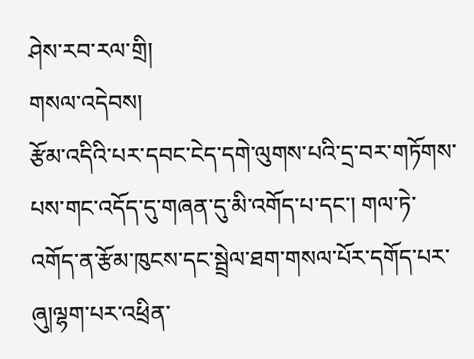ཤེས་རབ་རལ་གྲི།
གསལ་འདེབས།
རྩོམ་འདིའི་པར་དབང་ངེད་དགེ་ལུགས་པའི་དྲ་བར་གཏོགས་པས་གང་འདོད་དུ་གཞན་དུ་མི་འགོད་པ་དང་། གལ་ཏེ་འགོད་ན་རྩོམ་ཁུངས་དང་སྦྲེལ་ཐག་གསལ་པོར་དགོད་པར་ཞུ།ལྷག་པར་འཕྲིན་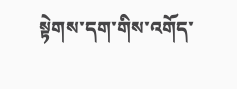སྟེགས་དག་གིས་འགོད་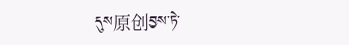དུས原创བྱས་ཏེ་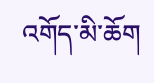འགོད་མི་ཆོག